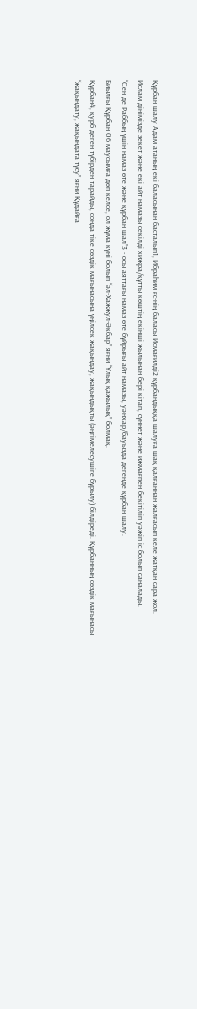Құрбан шалу Адам атаның екі баласынан басталып1, Ибраһим ғс-нің баласы Исмағилді2 құрбандыққа шалуға шақ қалғаннан жалғасып келе жатқан сара жол.
Ислам дінімізде зекет және екі айт намазы секілді хижра/құтты көштің екінші жылынан бері кітап, сүннет және ижмағпен бекітіліп уәжіп іс болып саналады.
“Сен де Раббың үшін намаз өте және құрбан шал”3 - осы аяттағы намаз өте бұйрығы айт намазы, уәнхар/бауызда дегенде құрбан шалу.
Биылғы Құрбан 06 маусымға дөп келсе, ол жұма күні болып “әл-Хажжул-Әкбар” яғни “Ұлық қажылық” болмақ.
Құрбан4, қурб деген түбірден тарайды, сонда тіке сөздік мағынасына үңілсек жақындау, жақындықты (әңгімелесушіге бұрылу) білдіреді. Құрбанның сөздік мағынасы “жақындату, жақындата түсу” яғни Құдайға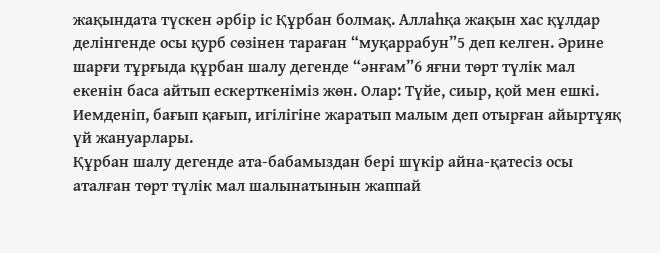жақындата түскен әрбір іс Құрбан болмақ. Аллаһқа жақын хас құлдар делінгенде осы қурб сөзінен тараған “муқаррабун”5 деп келген. Әрине шарғи тұрғыда құрбан шалу дегенде “әнғам”6 яғни төрт түлік мал екенін баса айтып ескерткеніміз жөн. Олар: Түйе, сиыр, қой мен ешкі. Иемденіп, бағып қағып, игілігіне жаратып малым деп отырған айыртұяқ үй жануарлары.
Құрбан шалу дегенде ата-бабамыздан бері шүкір айна-қатесіз осы аталған төрт түлік мал шалынатынын жаппай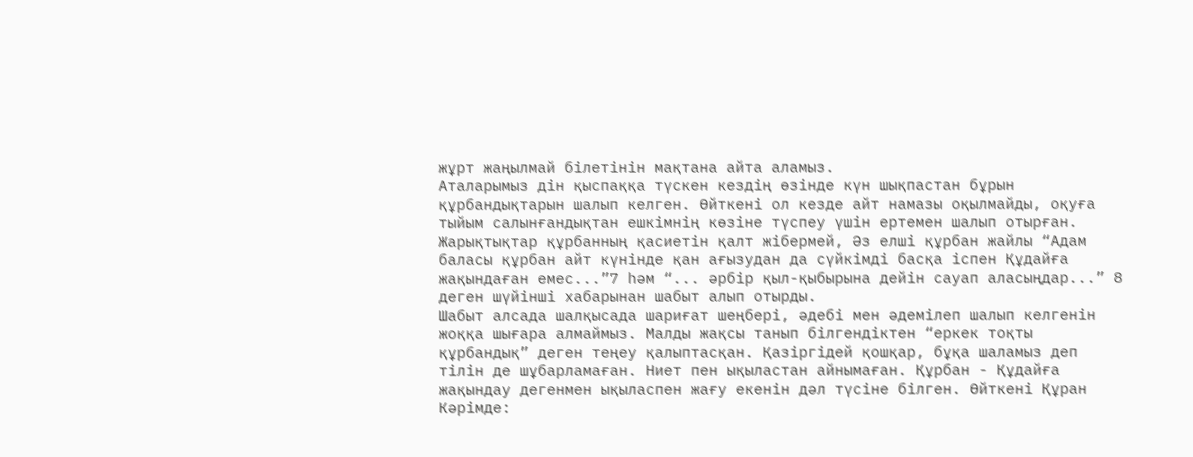жұрт жаңылмай білетінін мақтана айта аламыз.
Аталарымыз дін қыспаққа түскен кездің өзінде күн шықпастан бұрын құрбандықтарын шалып келген. Өйткені ол кезде айт намазы оқылмайды, оқуға тыйым салынғандықтан ешкімнің көзіне түспеу үшін ертемен шалып отырған.
Жарықтықтар құрбанның қасиетін қалт жібермей, Әз елші құрбан жайлы “Адам баласы құрбан айт күнінде қан ағызудан да сүйкімді басқа іспен Құдайға жақындаған емес...”7 һәм “... әрбір қыл-қыбырына дейін сауап аласыңдар...” 8 деген шүйінші хабарынан шабыт алып отырды.
Шабыт алсада шалқысада шариғат шеңбері, әдебі мен әдемілеп шалып келгенін жоққа шығара алмаймыз. Малды жақсы танып білгендіктен “еркек тоқты құрбандық” деген теңеу қалыптасқан. Қазіргідей қошқар, бұқа шаламыз деп тілін де шұбарламаған. Ниет пен ықыластан айнымаған. Құрбан - Құдайға жақындау дегенмен ықыласпен жағу екенін дәл түсіне білген. Өйткені Құран Кәрімде: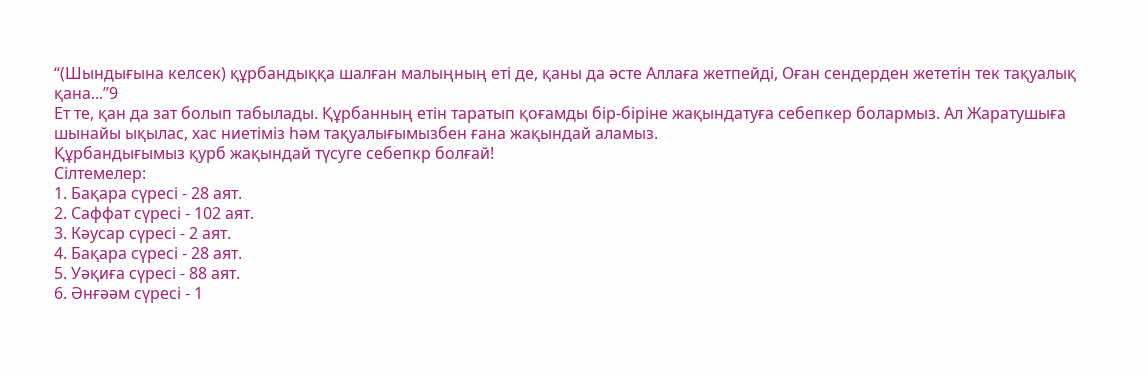“(Шындығына келсек) құрбандыққа шалған малыңның еті де, қаны да әсте Аллаға жетпейді, Оған сендерден жететін тек тақуалық қана...”9
Ет те, қан да зат болып табылады. Құрбанның етін таратып қоғамды бір-біріне жақындатуға себепкер болармыз. Ал Жаратушыға шынайы ықылас, хас ниетіміз һәм тақуалығымызбен ғана жақындай аламыз.
Құрбандығымыз қурб жақындай түсуге себепкр болғай!
Сілтемелер:
1. Бақара сүресі - 28 аят.
2. Саффат сүресі - 102 аят.
3. Кәусар сүресі - 2 аят.
4. Бақара сүресі - 28 аят.
5. Уәқиға сүресі - 88 аят.
6. Әнғәәм сүресі - 1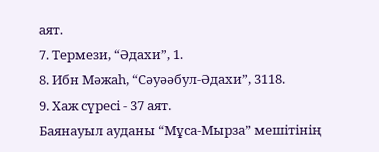аят.
7. Термези, “Әдахи”, 1.
8. Ибн Мәжаһ, “Сәуәәбул-Әдахи”, 3118.
9. Хаж сүресі - 37 аят.
Баянауыл ауданы “Мұса-Мырза” мешітінің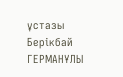ұстазы
Берікбай ГЕРМАНҰЛЫ